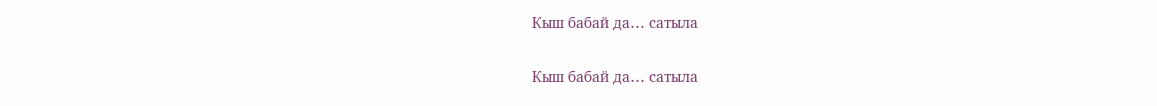Кыш бабай да… сатыла

Кыш бабай да… сатыла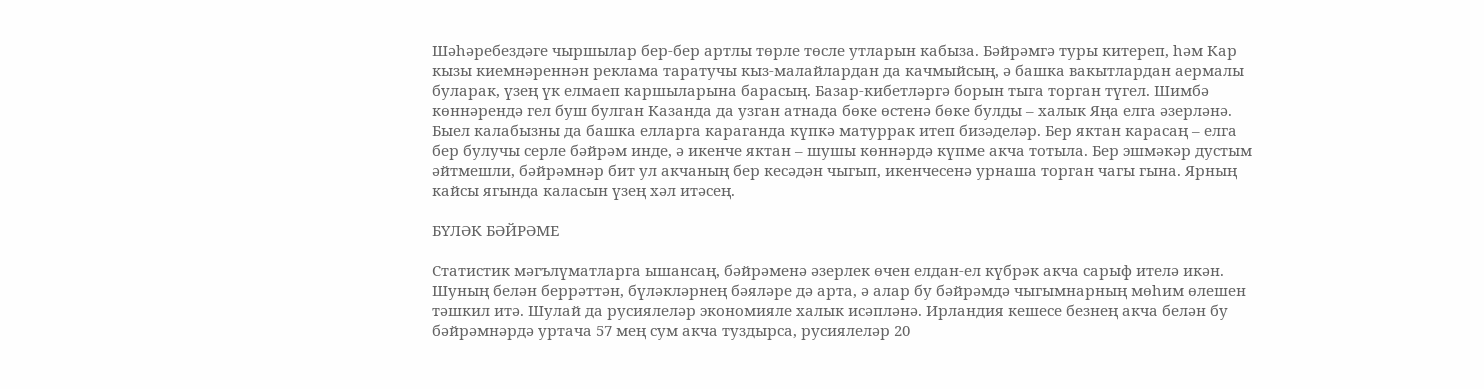Шәһәребездәге чыршылар бер-бер артлы төрле төсле утларын кабыза. Бәйрәмгә туры китереп, һәм Кар кызы киемнәреннән реклама таратучы кыз-малайлардан да качмыйсың, ә башка вакытлардан аермалы буларак, үзең үк елмаеп каршыларына барасың. Базар-кибетләргә борын тыга торган түгел. Шимбә көннәрендә гел буш булган Казанда да узган атнада бөке өстенә бөке булды – халык Яңа елга әзерләнә. Быел калабызны да башка елларга караганда күпкә матуррак итеп бизәделәр. Бер яктан карасаң – елга бер булучы серле бәйрәм инде, ә икенче яктан – шушы көннәрдә күпме акча тотыла. Бер эшмәкәр дустым әйтмешли, бәйрәмнәр бит ул акчаның бер кесәдән чыгып, икенчесенә урнаша торган чагы гына. Ярның кайсы ягында каласын үзең хәл итәсең.

БҮЛӘК БӘЙРӘМЕ

Статистик мәгълүматларга ышансаң, бәйрәменә әзерлек өчен елдан-ел күбрәк акча сарыф ителә икән. Шуның белән беррәттән, бүләкләрнең бәяләре дә арта, ә алар бу бәйрәмдә чыгымнарның мөһим өлешен тәшкил итә. Шулай да русиялеләр экономияле халык исәпләнә. Ирландия кешесе безнең акча белән бу бәйрәмнәрдә уртача 57 мең сум акча туздырса, русиялеләр 20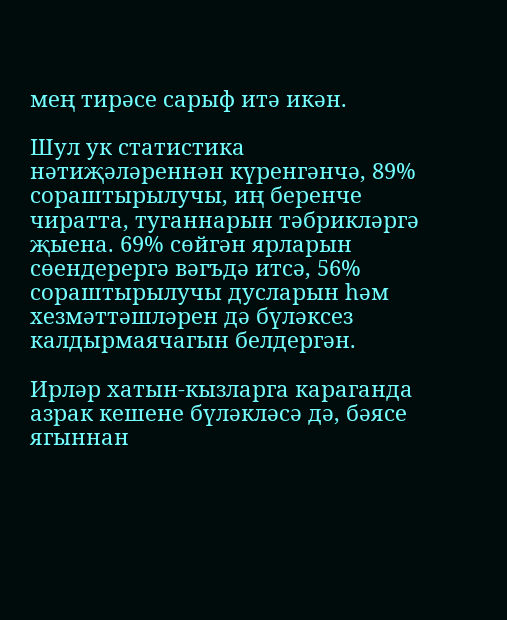мең тирәсе сарыф итә икән.

Шул ук статистика нәтиҗәләреннән күренгәнчә, 89% сораштырылучы, иң беренче чиратта, туганнарын тәбрикләргә җыена. 69% сөйгән ярларын сөендерергә вәгъдә итсә, 56% сораштырылучы дусларын һәм хезмәттәшләрен дә бүләксез калдырмаячагын белдергән.

Ирләр хатын-кызларга караганда азрак кешене бүләкләсә дә, бәясе ягыннан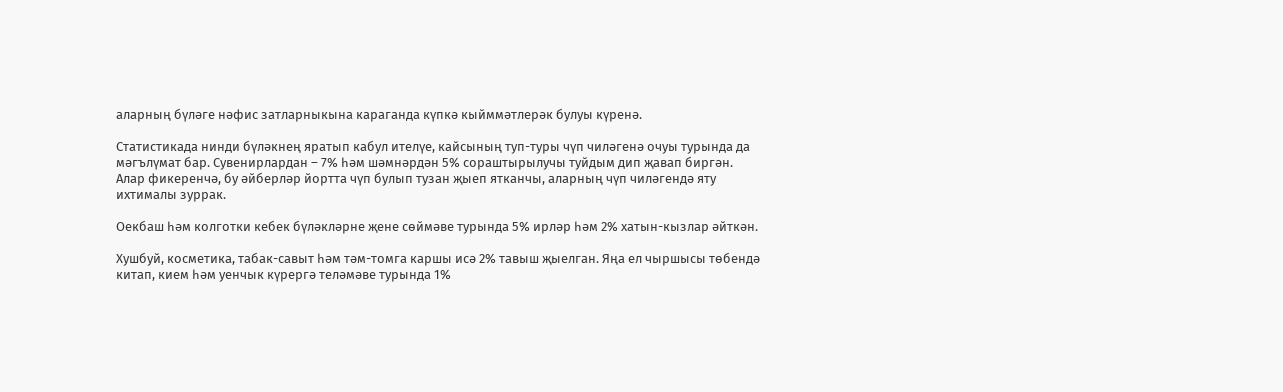аларның бүләге нәфис затларныкына караганда күпкә кыйммәтлерәк булуы күренә.

Статистикада нинди бүләкнең яратып кабул ителүе, кайсының туп-туры чүп чиләгенә очуы турында да мәгълүмат бар. Сувенирлардан – 7% һәм шәмнәрдән 5% сораштырылучы туйдым дип җавап биргән. Алар фикеренчә, бу әйберләр йортта чүп булып тузан җыеп ятканчы, аларның чүп чиләгендә яту ихтималы зуррак.

Оекбаш һәм колготки кебек бүләкләрне җене сөймәве турында 5% ирләр һәм 2% хатын-кызлар әйткән.

Хушбуй, косметика, табак-савыт һәм тәм-томга каршы исә 2% тавыш җыелган. Яңа ел чыршысы төбендә китап, кием һәм уенчык күрергә теләмәве турында 1%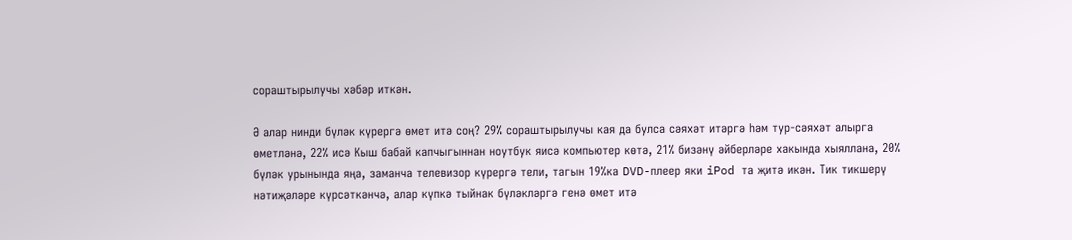сораштырылучы хәбәр иткән.

Ә алар нинди бүләк күрергә өмет итә соң? 29% сораштырылучы кая да булса сәяхәт итәргә һәм тур-сәяхәт алырга өметләнә, 22% исә Кыш бабай капчыгыннан ноутбук яисә компьютер көтә, 21% бизәнү әйберләре хакында хыяллана, 20% бүләк урынында яңа, заманча телевизор күрергә тели, тагын 19%ка DVD-плеер яки iPod та җитә икән. Тик тикшерү нәтиҗәләре күрсәткәнчә, алар күпкә тыйнак бүләкләргә генә өмет итә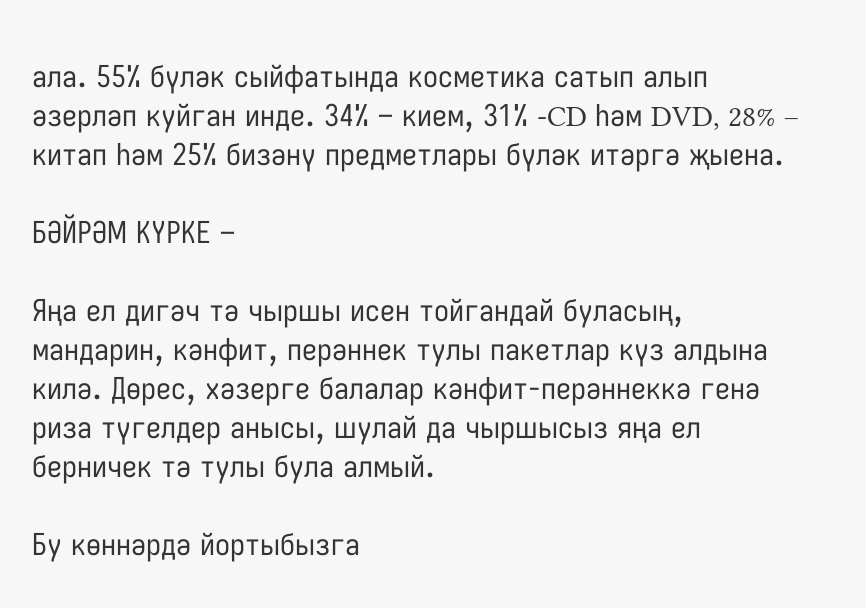ала. 55% бүләк сыйфатында косметика сатып алып әзерләп куйган инде. 34% – кием, 31% -CD һәм DVD, 28% – китап һәм 25% бизәнү предметлары бүләк итәргә җыена.

БӘЙРӘМ КҮРКЕ –

Яңа ел дигәч тә чыршы исен тойгандай буласың, мандарин, кәнфит, перәннек тулы пакетлар күз алдына килә. Дөрес, хәзерге балалар кәнфит-перәннеккә генә риза түгелдер анысы, шулай да чыршысыз яңа ел берничек тә тулы була алмый.

Бу көннәрдә йортыбызга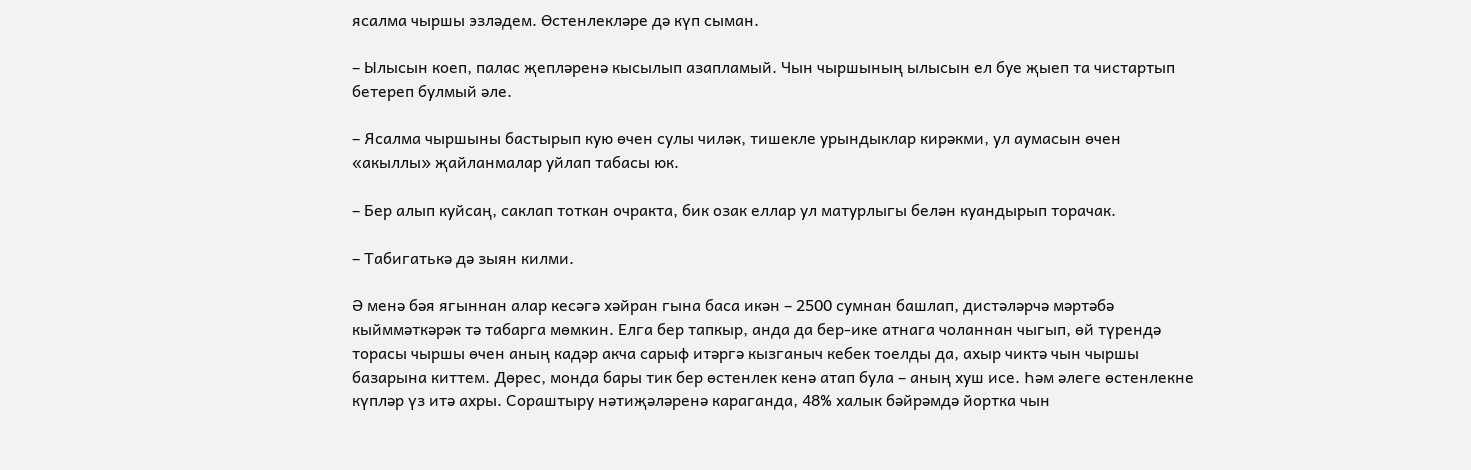ясалма чыршы эзләдем. Өстенлекләре дә күп сыман.

– Ылысын коеп, палас җепләренә кысылып азапламый. Чын чыршының ылысын ел буе җыеп та чистартып бетереп булмый әле.

– Ясалма чыршыны бастырып кую өчен сулы чиләк, тишекле урындыклар кирәкми, ул аумасын өчен «акыллы» җайланмалар уйлап табасы юк.

– Бер алып куйсаң, саклап тоткан очракта, бик озак еллар ул матурлыгы белән куандырып торачак.

– Табигатькә дә зыян килми.

Ә менә бәя ягыннан алар кесәгә хәйран гына баса икән – 2500 сумнан башлап, дистәләрчә мәртәбә кыйммәткәрәк тә табарга мөмкин. Елга бер тапкыр, анда да бер-ике атнага чоланнан чыгып, өй түрендә торасы чыршы өчен аның кадәр акча сарыф итәргә кызганыч кебек тоелды да, ахыр чиктә чын чыршы базарына киттем. Дөрес, монда бары тик бер өстенлек кенә атап була – аның хуш исе. Һәм әлеге өстенлекне күпләр үз итә ахры. Сораштыру нәтиҗәләренә караганда, 48% халык бәйрәмдә йортка чын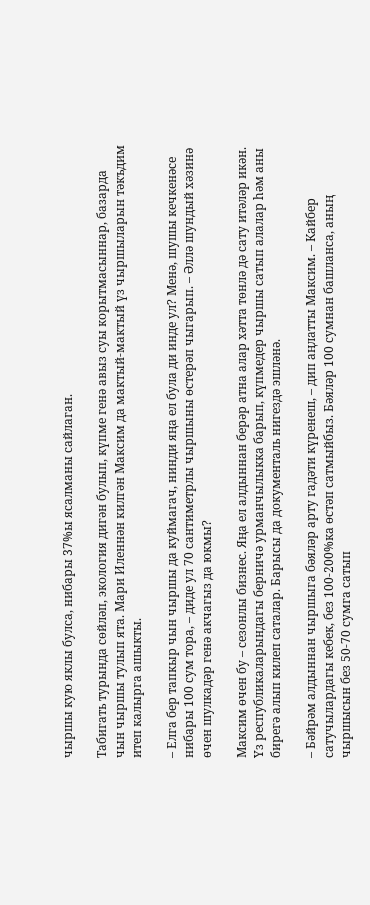чыршы кую яклы булса, нибары 37%ы ясалманы сайлаган.

Табигать турында сөйләп, экология дигән булып, күпме генә авыз суы корытмасыннар, базарда чын чыршы тулып ята. Мари Иленнән килгән Максим да мактый-мактый үз чыршыларын тәкъдим итеп калырга ашыкты.

– Елга бер тапкыр чын чыршы да куймагач, нинди яңа ел була ди инде ул? Менә, шушы кечкенәсе нибары 100 сум тора, – диде ул 70 сантиметрлы чыршыны өстерәп чыгарып. – Әллә шундый хәзинә өчен шулкадәр генә акчагыз да юкмы?

Максим өчен бу – сезонлы бизнес. Яңа ел алдыннан берәр атна алар хәтта төнлә дә сату итәләр икән. Үз республикаларындагы берничә урманчылыкка барып, күпмедер чыршы сатып алалар һәм аны бирегә алып килеп саталар. Барысы да документаль нигездә эшләнә.

– Бәйрәм алдыннан чыршыга бәяләр арту гадәти күренеш, – дип аңлатты Максим. – Кайбер сатучылардагы кебек, без 100-200%ка өстәп сатмыйбыз. Бәяләр 100 сумнан башланса, аның чыршысын без 50-70 сумга сатып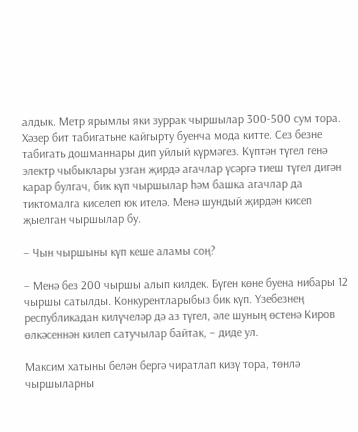алдык. Метр ярымлы яки зуррак чыршылар 300-500 сум тора. Хәзер бит табигатьне кайгырту буенча мода китте. Сез безне табигать дошманнары дип уйлый күрмәгез. Күптән түгел генә электр чыбыклары узган җирдә агачлар үсәргә тиеш түгел дигән карар булгач, бик күп чыршылар һәм башка агачлар да тиктомалга киселеп юк ителә. Менә шундый җирдән кисеп җыелган чыршылар бу.

– Чын чыршыны күп кеше аламы соң?

– Менә без 200 чыршы алып килдек. Бүген көне буена нибары 12 чыршы сатылды. Конкурентларыбыз бик күп. Үзебезнең республикадан килүчеләр дә аз түгел, әле шуның өстенә Киров өлкәсеннән килеп сатучылар байтак, – диде ул.

Максим хатыны белән бергә чиратлап кизү тора, төнлә чыршыларны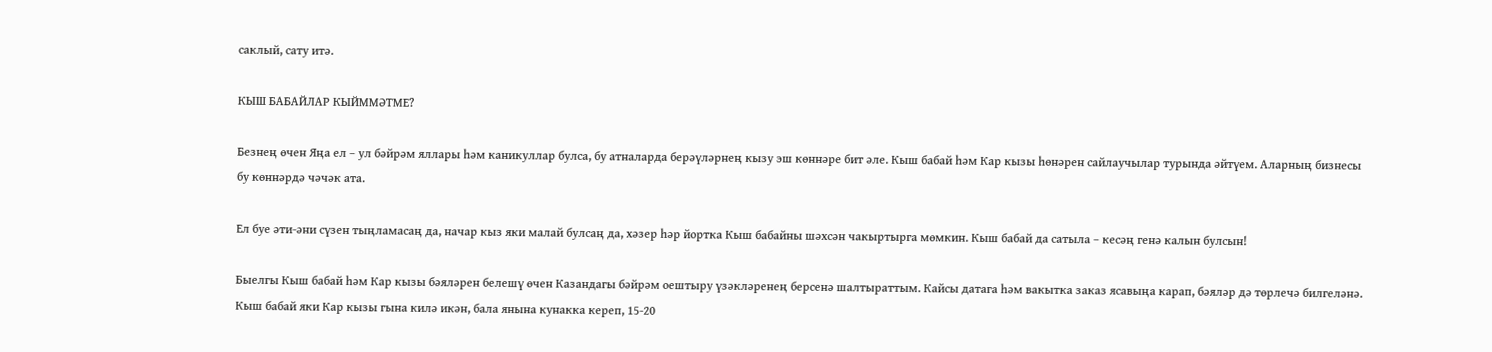саклый, сату итә.

КЫШ БАБАЙЛАР КЫЙММӘТМЕ?

Безнең өчен Яңа ел – ул бәйрәм яллары һәм каникуллар булса, бу атналарда берәүләрнең кызу эш көннәре бит әле. Кыш бабай һәм Кар кызы һөнәрен сайлаучылар турында әйтүем. Аларның бизнесы бу көннәрдә чәчәк ата.

Ел буе әти-әни сүзен тыңламасаң да, начар кыз яки малай булсаң да, хәзер һәр йортка Кыш бабайны шәхсән чакыртырга мөмкин. Кыш бабай да сатыла – кесәң генә калын булсын!

Быелгы Кыш бабай һәм Кар кызы бәяләрен белешү өчен Казандагы бәйрәм оештыру үзәкләренең берсенә шалтыраттым. Кайсы датага һәм вакытка заказ ясавыңа карап, бәяләр дә төрлечә билгеләнә. Кыш бабай яки Кар кызы гына килә икән, бала янына кунакка кереп, 15-20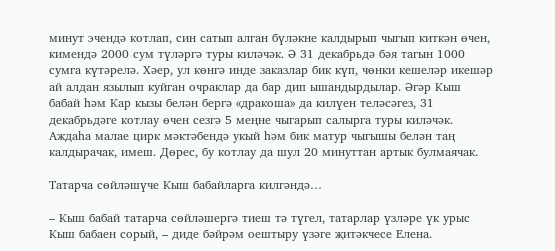минут эчендә котлап, син сатып алган бүләкне калдырып чыгып киткән өчен, кимендә 2000 сум түләргә туры киләчәк. Ә 31 декабрьдә бәя тагын 1000 сумга күтәрелә. Хәер, ул көнгә инде заказлар бик күп, чөнки кешеләр икешәр ай алдан язылып куйган очраклар да бар дип ышандырдылар. Әгәр Кыш бабай һәм Кар кызы белән бергә «дракоша» да килүен теләсәгез, 31 декабрьдәге котлау өчен сезгә 5 меңне чыгарып салырга туры киләчәк. Аждаһа малае цирк мәктәбендә укый һәм бик матур чыгышы белән таң калдырачак, имеш. Дөрес, бу котлау да шул 20 минуттан артык булмаячак.

Татарча сөйләшүче Кыш бабайларга килгәндә…

– Кыш бабай татарча сөйләшергә тиеш тә түгел, татарлар үзләре үк урыс Кыш бабаен сорый, – диде бәйрәм оештыру үзәге җитәкчесе Елена.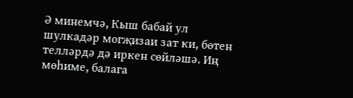Ә минемчә, Кыш бабай ул шулкадәр могҗизаи зат ки, бөтен телләрдә дә иркен сөйләшә. Иң мөһиме, балага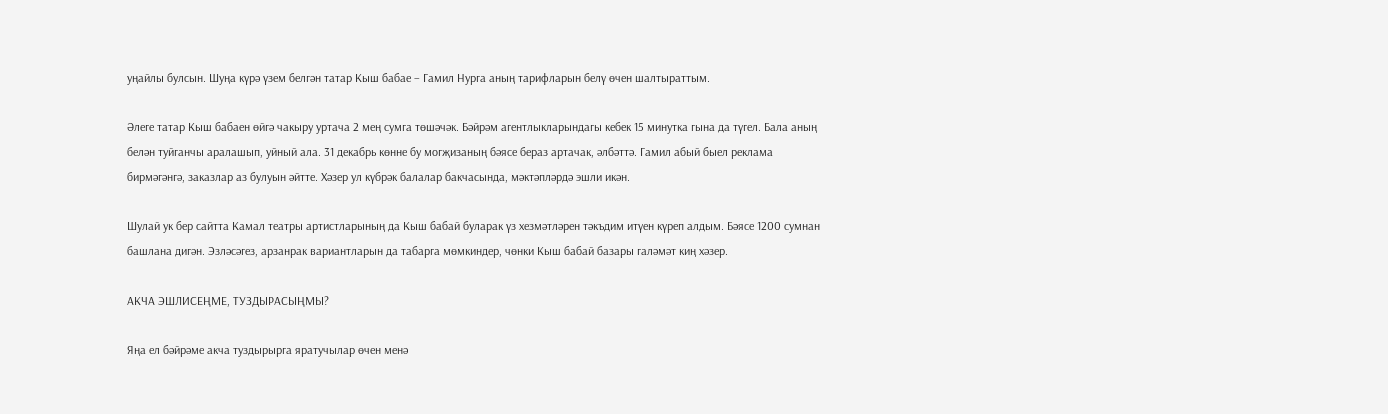уңайлы булсын. Шуңа күрә үзем белгән татар Кыш бабае – Гамил Нурга аның тарифларын белү өчен шалтыраттым.

Әлеге татар Кыш бабаен өйгә чакыру уртача 2 мең сумга төшәчәк. Бәйрәм агентлыкларындагы кебек 15 минутка гына да түгел. Бала аның белән туйганчы аралашып, уйный ала. 31 декабрь көнне бу могҗизаның бәясе бераз артачак, әлбәттә. Гамил абый быел реклама бирмәгәнгә, заказлар аз булуын әйтте. Хәзер ул күбрәк балалар бакчасында, мәктәпләрдә эшли икән.

Шулай ук бер сайтта Камал театры артистларының да Кыш бабай буларак үз хезмәтләрен тәкъдим итүен күреп алдым. Бәясе 1200 сумнан башлана дигән. Эзләсәгез, арзанрак вариантларын да табарга мөмкиндер, чөнки Кыш бабай базары галәмәт киң хәзер.

АКЧА ЭШЛИСЕҢМЕ, ТУЗДЫРАСЫҢМЫ?

Яңа ел бәйрәме акча туздырырга яратучылар өчен менә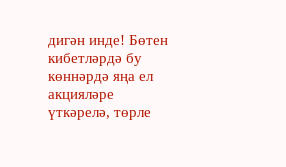дигән инде! Бөтен кибетләрдә бу көннәрдә яңа ел акцияләре үткәрелә, төрле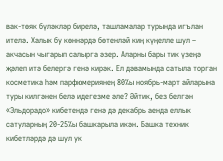вак-төяк бүләкләр бирелә, ташламалар турында игълан ителә. Халык бу көннәрдә бөтенләй киң күңелле шул – акчасын чыгарып салырга әзер. Аларны бары тик үзеңә җәлеп итә белергә генә кирәк. Ел дәвамында сатыла торган косметика һәм парфюмериянең 80%ы ноябрь-март айларына туры килгәнен белә идегезме әле? Әйтик, без белгән «Эльдорадо» кибетендә генә дә декабрь аенда еллык сатуларның 20-25%ы башкарыла икән. Башка техник кибетләрдә дә шул ук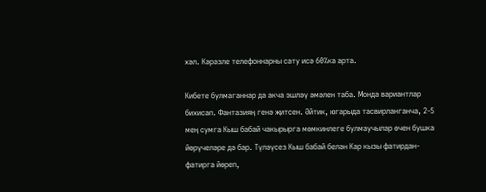хәл. Кәрәзле телефоннарны сату исә 60%ка арта.

Кибете булмаганнар да акча эшләү әмәлен таба. Монда вариантлар бихисап. Фантазияң генә җитсен. Әйтик, югарыда тасвирланганча, 2-5 мең сумга Кыш бабай чакырырга мөмкинлеге булмаучылар өчен бушка йөрүчеләре дә бар. Түләүсез Кыш бабай белән Кар кызы фатирдан-фатирга йөреп,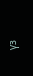үз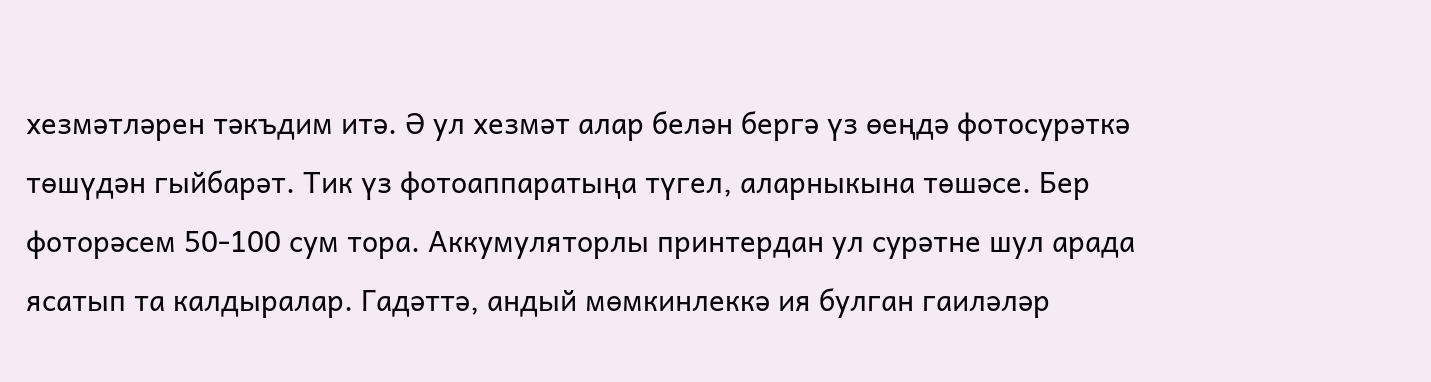хезмәтләрен тәкъдим итә. Ә ул хезмәт алар белән бергә үз өеңдә фотосурәткә төшүдән гыйбарәт. Тик үз фотоаппаратыңа түгел, аларныкына төшәсе. Бер фоторәсем 50-100 сум тора. Аккумуляторлы принтердан ул сурәтне шул арада ясатып та калдыралар. Гадәттә, андый мөмкинлеккә ия булган гаиләләр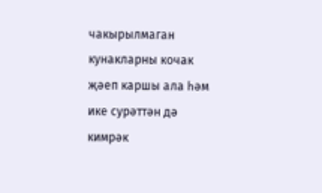чакырылмаган кунакларны кочак җәеп каршы ала һәм ике сурәттән дә кимрәк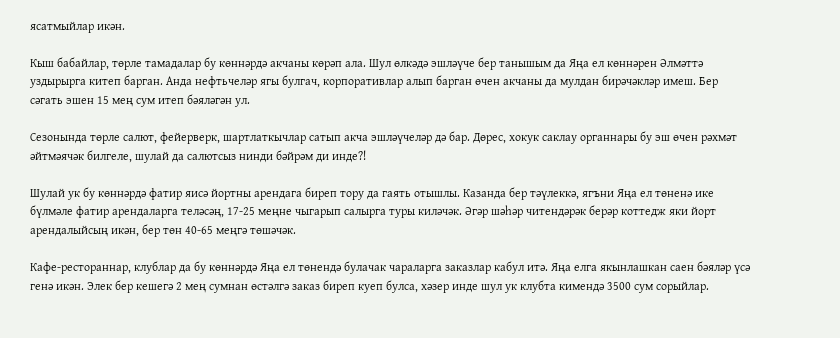ясатмыйлар икән.

Кыш бабайлар, төрле тамадалар бу көннәрдә акчаны көрәп ала. Шул өлкәдә эшләүче бер танышым да Яңа ел көннәрен Әлмәттә уздырырга китеп барган. Анда нефтьчеләр ягы булгач, корпоративлар алып барган өчен акчаны да мулдан бирәчәкләр имеш. Бер сәгать эшен 15 мең сум итеп бәяләгән ул.

Сезонында төрле салют, фейерверк, шартлаткычлар сатып акча эшләүчеләр дә бар. Дөрес, хокук саклау органнары бу эш өчен рәхмәт әйтмәячәк билгеле, шулай да салютсыз нинди бәйрәм ди инде?!

Шулай ук бу көннәрдә фатир яисә йортны арендага биреп тору да гаять отышлы. Казанда бер тәүлеккә, ягъни Яңа ел төненә ике бүлмәле фатир арендаларга теләсәң, 17-25 меңне чыгарып салырга туры киләчәк. Әгәр шәһәр читендәрәк берәр коттедж яки йорт арендалыйсың икән, бер төн 40-65 меңгә төшәчәк.

Кафе-рестораннар, клублар да бу көннәрдә Яңа ел төнендә булачак чараларга заказлар кабул итә. Яңа елга якынлашкан саен бәяләр үсә генә икән. Элек бер кешегә 2 мең сумнан өстәлгә заказ биреп куеп булса, хәзер инде шул ук клубта кимендә 3500 сум сорыйлар.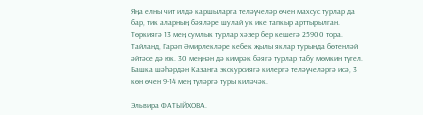Яңа елны чит илдә каршыларга теләүчеләр өчен махсус турлар да бар, тик аларның бәяләре шулай ук ике тапкыр арттырылган. Төркиягә 13 мең сумлык турлар хәзер бер кешегә 25900 тора. Тайланд, Гарәп Әмирлекләре кебек җылы яклар турында бөтенләй әйтәсе дә юк. 30 меңнән дә кимрәк бәягә турлар табу мөмкин түгел. Башка шәһәрдән Казанга экскурсиягә килергә теләүчеләргә исә, 3 көн өчен 9-14 мең түләргә туры киләчәк.

Эльвира ФАТЫЙХОВА.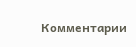Комментарии